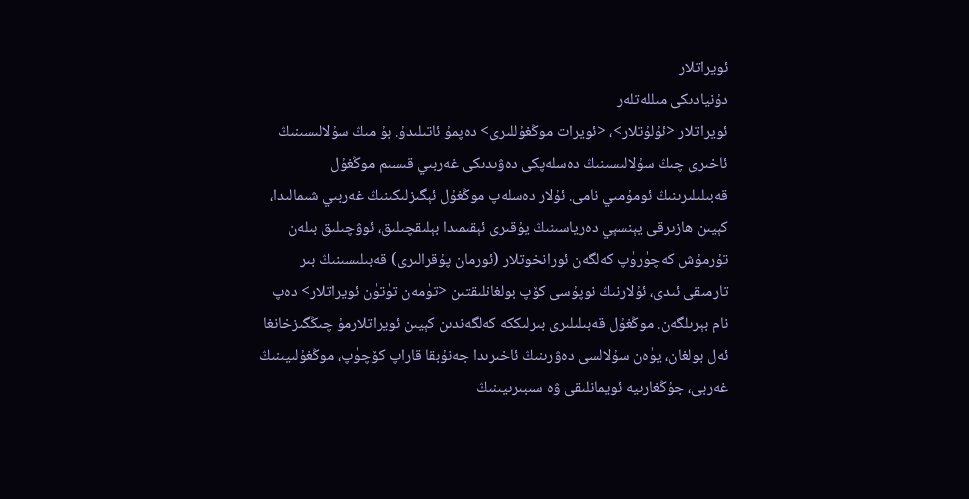ئويراتلار
دۇنيادىكى مىللەتلەر
ئويراتلار <ئۇلۇتلار>، <ئويرات موڭغۇللىرى> دەپمۇ ئاتىلىدۇ. بۇ مىڭ سۇلالىسىنىڭ ئاخىرى چىڭ سۇلالىسىنىڭ دەسلەپكى دەۋىدىكى غەربىي قىسىم موڭغۇل قەبىلىلىرىنىڭ ئومۇمىي نامى. ئۇلار دەسلەپ موڭغۇل ئېگىزلىكىنىڭ غەربىي شىمالىدا، كېيىن ھازىرقى يېنسېي دەرياسىنىڭ يۇقىرى ئېقىمىدا بېلىقچىلىق، ئوۋچىلىق بىلەن تۇرمۇش كەچۈرۈپ كەلگەن ئورانخوتلار (ئورمان پۇقرالىرى) قەبىلىسىنىڭ بىر تارمىقى ئىدى، ئۇلارنىڭ نوپۇسى كۆپ بولغانلىقتىن <تۈمەن تۈتۈن ئويراتلار> دەپ نام بېرىلگەن. موڭغۇل قەبىلىلىرى بىرلىككە كەلگەندىن كېيىن ئويراتلارمۇ چىڭگىزخانغا ئەل بولغان، يۈەن سۇلالسى دەۋرىنىڭ ئاخىرىدا جەنۇبقا قاراپ كۆچۈپ، موڭغۇلىيىنىڭ غەربى، جۇڭغارىيە ئويمانلىقى ۋە سىبىرىيىنىڭ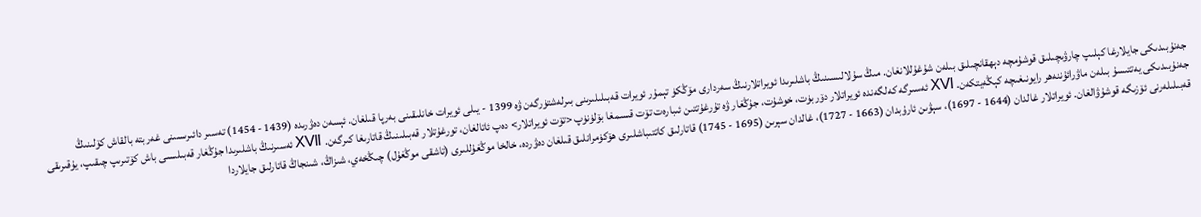جەنۇبىدىكى جايلارغا كېلىپ چارۋىچىلىق قوشۇمچە دېھقانچىلىق بىلەن شۇغۇللانغان. مىڭ سۇلالىسىنىڭ باشلىرىدا ئويراتلارنىڭ سەردارى مۆڭكۈ تېمۇر ئويرات قەبىلىلىرىنى بىرلەشتۈرگەن ۋە 1399 - يىلى ئويرات خانلىقىنى بەرپا قىلغان. ئېسەن دەۋرىدە (1439 - 1454) تەسىر دائىرىسىنى غەربتە بالقاش كۆلىنىڭ جەنۇبىدىكى يەتتىسۇ بىلەن ماۋرائۇننەھر رايونىغىچە كېڭەيتكەن. ⅩⅥ ئەسىرگە كەلگەندە ئويراتلار دۆربۈت، خوشۇت، جۇڭغار ۋە تۇرغۇتتىن ئىبارەت تۆت قىسمغا بۆلۈنۈپ <تۆت ئويراتلار> دەپ ئاتالغان، تورغۇتلار قەبىلىنىڭ قاتارىغا كىرگەن. ⅩⅦ ئەسىرنىڭ باشلىرىدا جۇڭغار قەبىلىسى باش كۆتىرىپ چىقىپ، يۇقىرىقى قەبىلىلەرنى ئۆزىگە قوشۇۋالغان. ئويراتلار غالدان (1644 - 1697)، سېۋىن ئارۇبدان (1663 - 1727)، غالدان سېرىن (1695 - 1745) قاتارلىق كاتتىباشلىرى ھۆكۈمرانلىق قىلغان دەۋردە، خالخا موڭغۇللىرى (تاشقى موڭغۇل) چىڭخەي، شىزاڭ، شىنجاڭ قاتارلىق جايلاردا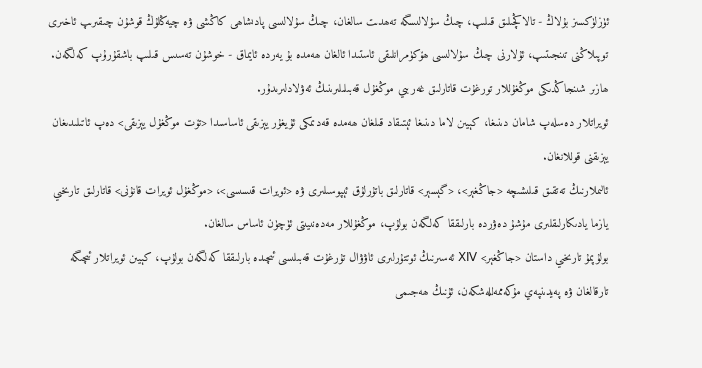ئۈزلۈكسىز بۇلاڭ - تالاڭچىلىق قىلىپ، چىڭ سۇلالىسگە تەھدىت سالغان، چىڭ سۇلالىسى پادىشاھى كاڭشى ۋە چيەڭلۇڭ قوشۇن چىقىرىپ ئاخىرى توپىلاڭنى تىنجىتىپ، ئۇلارنى چىڭ سۇلالىسى ھۆكۈمرانلىقى ئاستىدا ئالغان ھەمدە بۇ يەردە ئايماق - خوشۇن تەسىس قىلىپ باشقۇرۇپ كەلگەن. ھازىر شىنجاڭدىكى موڭغۇللار تورغۇت قاتارلىق غەربىي موڭغۇل قەبىلىلىرىنىڭ ئەۋلادلىرىدۇر.
ئويراتلار دەسلەپ شامان دىنىغا، كېيىن لاما دىنىغا ئېتىقاد قىلغان ھەمدە قەدىمكى ئۇيغۇر يېزىقى ئاساسىدا <تۆت موڭغۇل يېزىقى> دەپ ئاتىلىدىغان يېزىقنى قوللانغان.
ئالىملارنىڭ تەتقىق قىلىشىچە <جاڭغېر>، <گېسېر> قاتارلىق باتۇرلۇق ئېپوسىلىرى ۋە <ئويرات قىسىسى>، <موڭغۇل ئويرات قانۇنى> قاتارلىق تارىخىي يازما يادىكارلىقلىرى مۇشۇ دەۋردە بارلىققا كەلگەن بولۇپ، موڭغۇللار مەدەنىيىتى ئۈچۈن ئاساس سالغان.
بولۇپمۇ تارىخىي داستان <جاڭغېر> ⅩⅣ ئەسىرنىڭ ئوتتۇرلىرى ئاۋۋال تۇرغۇت قەبىلىسى ئىچىدە بارلىققا كەلگەن بولۇپ، كېيىن ئويراتلار ئىچىگە تارقالغان ۋە پەيدىنپەي مۇكەممەللەشكەن، ئۇنىڭ ھەجىمى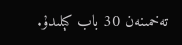تەخمىنەن 30 باب كېلىدۇ.